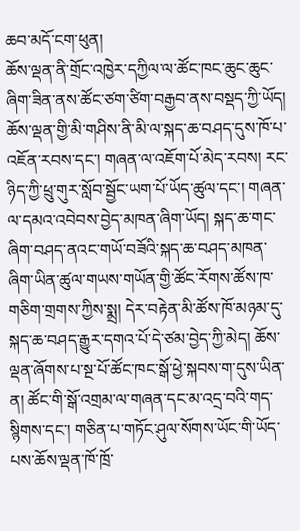ཆབ་མདོ་ངག་ཕུན།
ཆོས་ལྡན་ནི་གྲོང་འཁྱེར་དཀྱིལ་ལ་ཚོང་ཁང་ཆུང་ཆུང་ཞིག་ཟིན་ནས་ཚོང་ཙག་ཙིག་བརྒྱབ་ནས་བསྡད་ཀྱི་ཡོད། ཆོས་ལྡན་གྱི་མི་གཤིས་ནི་མི་ལ་སྐད་ཆ་བཤད་དུས་ཁོ་པ་འཇོན་རབས་དང་། གཞན་ལ་འཇོག་པོ་མེད་རབས། རང་ཉིད་ཀྱི་ཕྲུ་གུར་སློབ་སྦྱོང་ཡག་པོ་ཡོད་ཚུལ་དང་། གཞན་ལ་དམའ་འབེབས་བྱེད་མཁན་ཞིག་ཡོད། སྐད་ཆ་གང་ཞིག་བཤད་ནའང་གཡོ་བཟོའི་སྐད་ཆ་བཤད་མཁན་ཞིག་ཡིན་ཚུལ་གཡས་གཡོན་གྱི་ཚོང་རོགས་ཚོས་ཁ་གཅིག་གྲགས་ཀྱིས་སྨྲ། དེར་བརྟེན་མི་ཚོས་ཁོ་མཉམ་དུ་སྐད་ཆ་བཤད་རྒྱུར་དགའ་པོ་དེ་ཙམ་བྱེད་ཀྱི་མེད། ཆོས་ལྡན་ཞོགས་པ་སྔ་པོ་ཚོང་ཁང་སྒོ་ཕྱེ་སྐབས་ག་དུས་ཡིན་ན། ཚོང་གི་སྒོ་འགྲམ་ལ་གཞན་དང་མ་འདྲ་བའི་གད་སྙིགས་དང་། གཅིན་པ་གཏོང་ཤུལ་སོགས་ཡོང་གི་ཡོད་པས་ཆོས་ལྡན་ཁོ་ཁྲོ་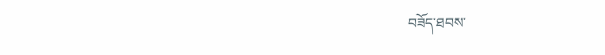བཟོད་ཐབས་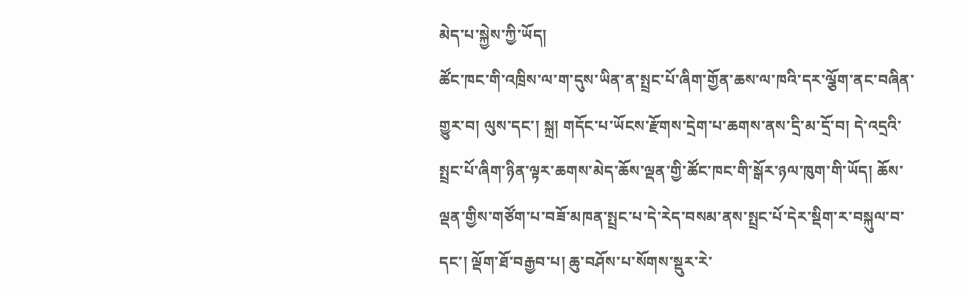མེད་པ་སྐྱེས་ཀྱི་ཡོད།
ཚོང་ཁང་གི་འཁྲིས་ལ་ག་དུས་ཡིན་ན་སྤྲང་པོ་ཞིག་གྱོན་ཆས་ལ་ཁའི་དར་ལྕོག་ནང་བཞིན་གྱུར་བ། ལུས་དང་། སྐྲ། གདོང་པ་ཡོངས་རྫོགས་དྲེག་པ་ཆགས་ནས་དྲི་མ་དྲོ་བ། དེ་འདྲའི་སྤྲང་པོ་ཞིག་ཉིན་ལྟར་ཆགས་མེད་ཆོས་ལྡན་གྱི་ཚོང་ཁང་གི་སྒོར་ཉལ་ཁུག་གི་ཡོད། ཆོས་ལྡན་གྱིས་གཙོག་པ་བཟོ་མཁན་སྤྲང་པ་དེ་རེད་བསམ་ནས་སྤྲང་པོ་དེར་སྡིག་ར་བསྐུལ་བ་དང་། ལྡོག་ཐོ་བརྒྱབ་པ། ཆུ་བཤོས་པ་སོགས་སྡུར་རེ་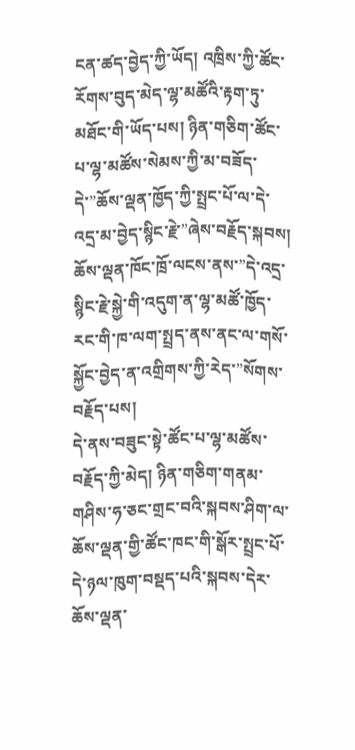ངན་ཚད་བྱེད་ཀྱི་ཡོད། འཁྲིས་ཀྱི་ཚོང་རོགས་བུད་མེད་ལྷ་མཚོའི་རྟག་ཏུ་མཐོང་གི་ཡོད་པས། ཉིན་གཅིག་ཚོང་པ་ལྷ་མཚོས་སེམས་ཀྱི་མ་བཟོད་དེ་”ཆོས་ལྡན་ཁྱོད་ཀྱི་སྤྲང་པོ་ལ་དེ་འདྲ་མ་བྱེད་སྙིང་རྗེ་”ཞེས་བརྗོད་སྐབས། ཆོས་ལྡན་ཁོང་ཁྲོ་ལངས་ནས་”དེ་འདྲ་སྙིང་རྗེ་སྐྱེ་གི་འདུག་ན་ལྷ་མཚོ་ཁྱོད་རང་གི་ཁ་ལག་སྤྲད་ནས་ནང་ལ་གསོ་སྐྱོང་བྱེད་ན་འགྲིགས་ཀྱི་རེད་”སོགས་བརྗོད་པས།
དེ་ནས་བཟུང་སྟེ་ཚོང་པ་ལྷ་མཚོས་བརྗོད་ཀྱི་མེད། ཉིན་གཅིག་གནམ་གཤིས་ཧ་ཅང་གྲང་བའི་སྐབས་ཤིག་ལ་ཆོས་ལྡན་གྱི་ཚོང་ཁང་གི་སྒོར་སྤྲང་པོ་དེ་ཉལ་ཁུག་བསྡད་པའི་སྐབས་དེར་ཆོས་ལྡན་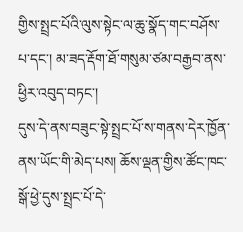གྱིས་སྤྲང་པོའི་ལུས་སྟེང་ལ་ཆུ་སྣོད་གང་བཤོས་པ་དང་། མ་ཟད་རྡོག་ཐོ་གསུམ་ཙམ་བརྒྱབ་ནས་ཕྱིར་འབུད་བཏང་།
དུས་དེ་ནས་བཟུང་སྟེ་སྤྲང་པོ་ས་གནས་དེར་ཁྱོན་ནས་ཡོང་གི་མེད་པས། ཆོས་ལྡན་གྱིས་ཚོང་ཁང་སྒོ་ཕྱེ་དུས་སྤྲང་པོ་དེ་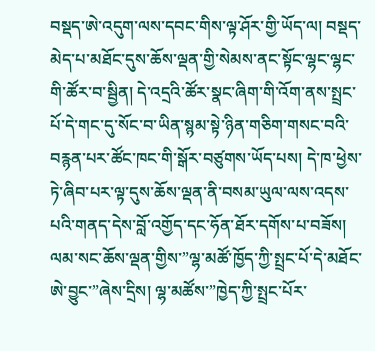བསྡད་ཨེ་འདུག་ལས་དབང་གིས་ལྟ་ཤོར་གྱི་ཡོད་ལ། བསྡད་མེད་པ་མཐོང་དུས་ཆོས་ལྡན་གྱི་སེམས་ནང་སྟོང་ལྷང་ལྷང་གི་ཚོར་བ་སྦྱིན། དེ་འདྲའི་ཚོར་སྣང་ཞིག་གི་འོག་ནས་སྤྲང་པོ་དེ་གང་དུ་སོང་བ་ཡིན་སྙམ་སྟེ་ཉིན་གཅིག་གསང་བའི་བརྙན་པར་ཚོང་ཁང་གི་སྒོར་བཙུགས་ཡོད་པས། དེ་ཁ་ཕྱེས་ཏེ་ཞིབ་པར་ལྟ་དུས་ཆོས་ལྡན་ནི་བསམ་ཡུལ་ལས་འདས་པའི་གནད་དེས་བློ་འགྱོད་དང་ཧོན་ཐོར་དགོས་པ་བཟོས། ལམ་སང་ཆོས་ལྡན་གྱིས་”ལྷ་མཚོ་ཁྱོད་ཀྱི་སྤྲང་པོ་དེ་མཐོང་ཨེ་བྱུང་”ཞེས་དྲིས། ལྷ་མཚོས་”ཁྱེད་ཀྱི་སྤྲང་པོར་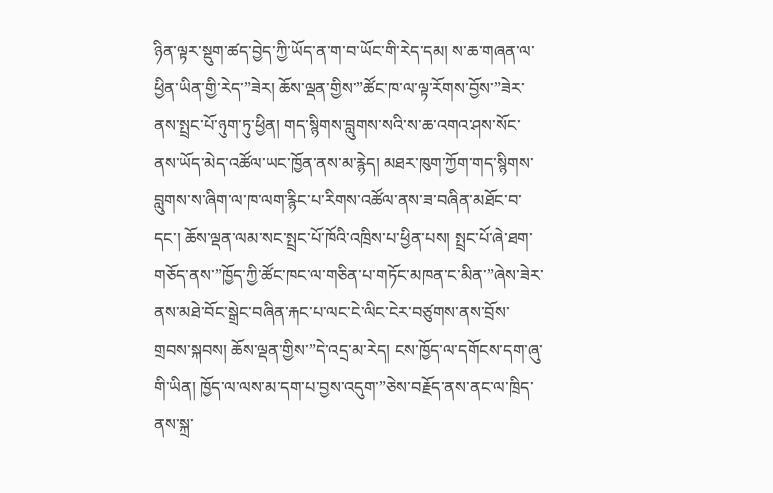ཉིན་ལྟར་སྡུག་ཚད་བྱེད་ཀྱི་ཡོད་ན་ག་བ་ཡོང་གི་རེད་དམ། ས་ཆ་གཞན་ལ་ཕྱིན་ཡིན་གྱི་རེད་”ཟེར། ཆོས་ལྡན་གྱིས་”ཚོང་ཁ་ལ་ལྟ་རོགས་བྱོས་”ཟེར་ནས་སྤྲང་པོ་ཉུག་ཏུ་ཕྱིན། གད་སྙིགས་བླུགས་སའི་ས་ཆ་འགའ་ཤས་སོང་ནས་ཡོད་མེད་འཚོལ་ཡང་ཁྱོན་ནས་མ་རྙེད། མཐར་ཁུག་ཀྱོག་གད་སྙིགས་བླུགས་ས་ཞིག་ལ་ཁ་ལག་རྙིང་པ་རིགས་འཚོལ་ནས་ཟ་བཞིན་མཐོང་བ་དང་། ཆོས་ལྡན་ལམ་སང་སྤྲང་པོ་ཁོའི་འཁྲིས་པ་ཕྱིན་པས། སྤྲང་པོ་ཞེ་ཐག་གཅོད་ནས་”ཁྱོད་ཀྱི་ཚོང་ཁང་ལ་གཅིན་པ་གཏོང་མཁན་ང་མིན་”ཞེས་ཟེར་ནས་མཐེ་བོང་སྒྲེང་བཞིན་རྐང་པ་ལང་ངེ་ལིང་ངེར་བཙུགས་ནས་བྲོས་གྲབས་སྐབས། ཆོས་ལྡན་གྱིས་”དེ་འདྲ་མ་རེད། ངས་ཁྱོད་ལ་དགོངས་དག་ཞུ་གི་ཡིན། ཁྱོད་ལ་ལས་མ་དག་པ་བྱས་འདུག་”ཅེས་བརྗོད་ནས་ནང་ལ་ཁྲིད་ནས་སྐྲ་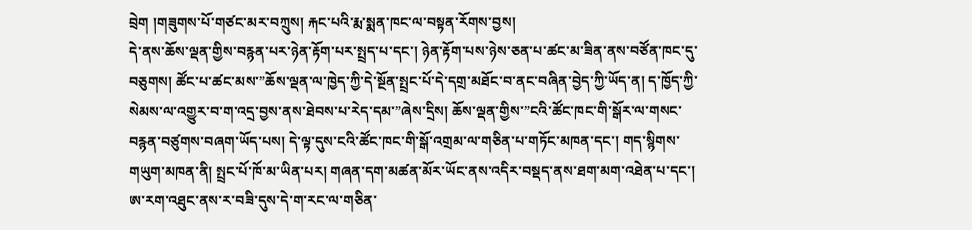བྲེག །གཟུགས་པོ་གཙང་མར་བཀྲུས། རྐང་པའི་རྨ་སྨན་ཁང་ལ་བསྟན་རོགས་བྱས།
དེ་ནས་ཆོས་ལྡན་གྱིས་བརྙན་པར་ཉེན་རྟོག་པར་སྤྲད་པ་དང་། ཉེན་རྟོག་པས་ཉེས་ཅན་པ་ཚང་མ་ཟིན་ནས་བཙོན་ཁང་དུ་བཅུགས། ཚོང་པ་ཚང་མས་”ཆོས་ལྡན་ལ་ཁྱེད་ཀྱི་དེ་སྔོན་སྤྲང་པོ་དེ་དགྲ་མཐོང་བ་ནང་བཞིན་བྱེད་ཀྱི་ཡོད་ན། ད་ཁྱོད་ཀྱི་སེམས་ལ་འགྱུར་བ་ག་འདྲ་བྱས་ནས་ཐེབས་པ་རེད་དམ་”ཞེས་དྲིས། ཆོས་ལྡན་གྱིས་”ངའི་ཚོང་ཁང་གི་སྒོར་ལ་གསང་བརྙན་བཙུགས་བཞག་ཡོད་པས། དེ་ལྟ་དུས་ངའི་ཚོང་ཁང་གི་སྒོ་འགྲམ་ལ་གཅིན་པ་གཏོང་མཁན་དང་། གད་སྙིགས་གཡུག་མཁན་ནི། སྤྲང་པོ་ཁོ་མ་ཡིན་པར། གཞན་དག་མཚན་མོར་ཡོང་ནས་འདིར་བསྡད་ནས་ཐག་མག་འཐེན་པ་དང་། ཨ་རག་འཐུང་ནས་ར་བཟི་དུས་དེ་ག་རང་ལ་གཅིན་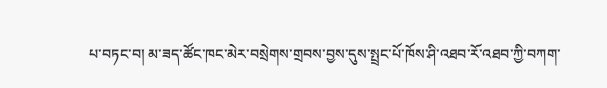པ་བཏང་བ། མ་ཟད་ཚོང་ཁང་མེར་བསྲེགས་གྲབས་བྱས་དུས་སྤྲང་པོ་ཁོས་ཤི་འཐབ་རོ་འཐབ་ཀྱི་བཀག་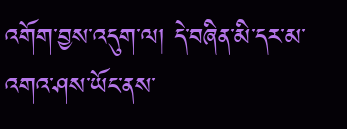འགོག་བྱས་འདུག་ལ། དེ་བཞིན་མི་དར་མ་འགའ་ཤས་ཡོང་ནས་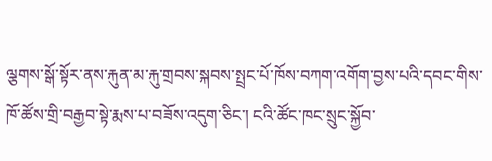ལྕགས་སྒོ་སྟོར་ནས་རྐུན་མ་རྐུ་གྲབས་སྐབས་སྤྲང་པོ་ཁོས་བཀག་འགོག་བྱས་པའི་དབང་གིས་ཁོ་ཚོས་གྲི་བརྒྱབ་སྟེ་རྨས་པ་བཟོས་འདུག་ཅིང་། ངའི་ཚོང་ཁང་སྲུང་སྐྱོབ་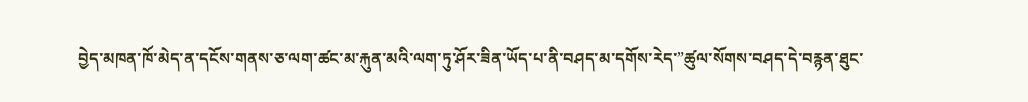བྱེད་མཁན་ཁོ་མེད་ན་དངོས་གནས་ཅ་ལག་ཚང་མ་རྐུན་མའི་ལག་ཏུ་ཤོར་ཟིན་ཡོད་པ་ནི་བཤད་མ་དགོས་རེད་”ཚུལ་སོགས་བཤད་དེ་བརྙན་ཐུང་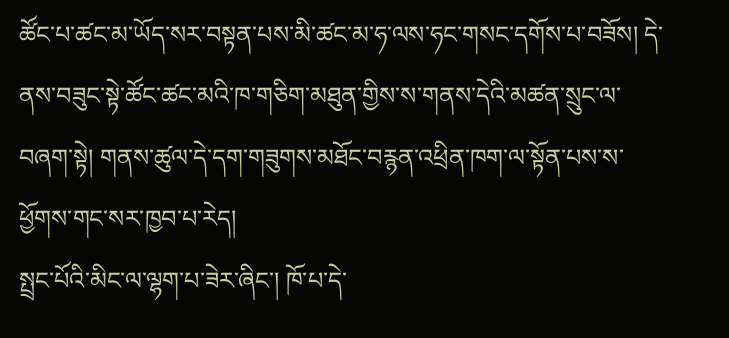ཚོང་པ་ཚང་མ་ཡོད་སར་བསྟན་པས་མི་ཚང་མ་ཧ་ལས་ཧང་གསང་དགོས་པ་བཟོས། དེ་ནས་བཟུང་སྟེ་ཚོང་ཚང་མའི་ཁ་གཅིག་མཐུན་གྱིས་ས་གནས་དེའི་མཚན་སྲུང་ལ་བཞག་སྟེ། གནས་ཚུལ་དེ་དག་གཟུགས་མཐོང་བརྙན་འཕྲིན་ཁག་ལ་སྟོན་པས་ས་ཕྱོགས་གང་སར་ཁྱབ་པ་རེད།
སྤྲང་པོའི་མིང་ལ་ལྷག་པ་ཟེར་ཞིང་། ཁོ་པ་དེ་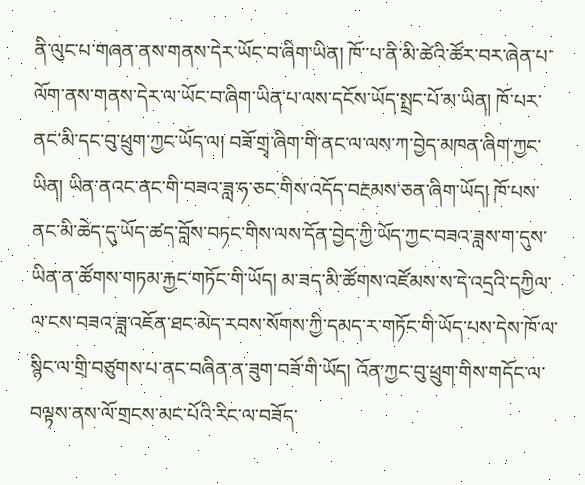ནི་ལུང་པ་གཞན་ནས་གནས་དེར་ཡོང་བ་ཞིག་ཡིན། ཁོ་་པ་ནི་མི་ཚེའི་ཚོར་བར་ཞེན་པ་ལོག་ནས་གནས་དེར་ལ་ཡོང་བ་ཞིག་ཡིན་པ་ལས་དངོས་ཡོད་སྤྲང་པོ་མ་ཡིན། ཁོ་པར་ནང་མི་དང་བུ་ཕྲུག་ཀྱང་ཡོད་ལ། བཟོ་གྲྭ་ཞིག་གི་ནང་ལ་ལས་ཀ་བྱེད་མཁན་ཞིག་ཀྱང་ཡིན། ཡིན་ནའང་ནང་གི་བཟའ་ཟླ་ཧ་ཅང་གིས་འདོད་བརྔམས་ཅན་ཞིག་ཡོད། ཁོ་པས་ནང་མི་ཆེད་དུ་ཡོད་ཚད་བློས་བཏང་གིས་ལས་དོན་བྱེད་ཀྱི་ཡོད་ཀྱང་བཟའ་ཟླས་ག་དུས་ཡིན་ན་ཚོགས་གཏམ་རྐྱང་གཏོང་གི་ཡོད། མ་ཟད་མི་ཚོགས་འཛོམས་ས་དེ་འདྲའི་དཀྱིལ་ལ་ངས་བཟའ་ཟླ་འཇོན་ཐང་མེད་རབས་སོགས་ཀྱི་དམད་ར་གཏོང་གི་ཡོད་པས་དེས་ཁོ་ལ་སྙིང་ལ་གྲི་བཙུགས་པ་ནང་བཞིན་ན་ཟུག་བཟོ་གི་ཡོད། འོན་ཀྱང་བུ་ཕྲུག་གིས་གདོང་ལ་བལྟས་ནས་ལོ་གྲངས་མང་པོའི་རིང་ལ་བཟོད་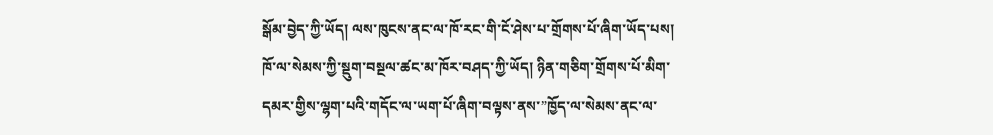སྒོམ་བྱེད་ཀྱི་ཡོད། ལས་ཁུངས་ནང་ལ་ཁོ་རང་གི་ངོ་ཤེས་པ་གྲོགས་པོ་ཞིག་ཡོད་པས། ཁོ་ལ་སེམས་ཀྱི་སྡུག་བསྔལ་ཚང་མ་ཁོར་བཤད་ཀྱི་ཡོད། ཉིན་གཅིག་གྲོགས་པོ་མིག་དམར་གྱིས་ལྷག་པའི་གདོང་ལ་ཡག་པོ་ཞིག་བལྟས་ནས་”ཁྱོད་ལ་སེམས་ནང་ལ་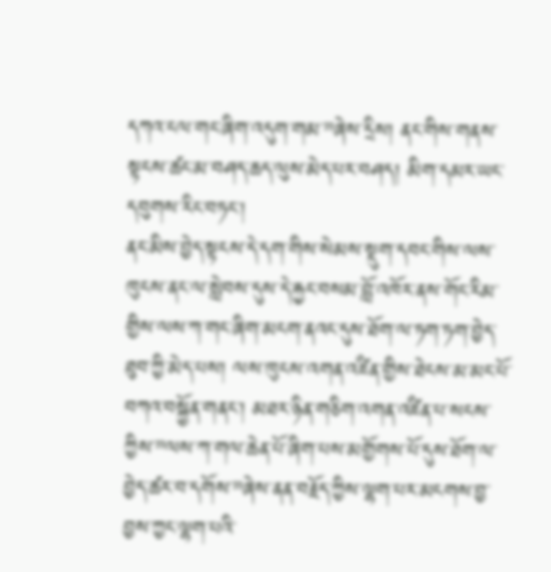དཀའ་ངལ་གང་ཞིག་འདུག་གམ་”ཞེས་དྲིས། ནང་གིས་གནས་སྟངས་ཚང་མ་བཤད་ཆད་ལུས་མེད་པར་བཤད། མིག་དམར་ཡང་དབུགས་རིང་བཏང་།
ནང་མིས་བྱེད་སྟངས་དེ་དག་གིས་སེམས་སྡུག་དབང་གིས་ལས་ཁུངས་ནང་ལ་སླེབས་དུས་དེ་རྐྱང་བསམ་བློ་འཁོར་ནས་གོང་རིམ་གྱིས་ལས་ཀ་གང་ཞིག་མངག་ནའང་དུས་ཐོག་ལ་ཏག་ཏག་བྱེད་ཐུབ་ཀྱི་མེད་པས། ལས་ཁུངས་འགན་འཛིན་གྱིས་ཐེངས་མ་མང་པོ་བཀའ་བསྐྱོན་གནང་། མཐར་ཉིན་གཅིག་འགན་འཛིན་པ་སངས་ཀྱིས་”ལས་ཀ་གལ་ཆེན་པོ་ཞིག་པས་མགྱོགས་པོ་དུས་ཐོག་ལ་བྱེད་ཚར་བ་དགོས་”ཞེས་ནན་བརྗོད་ཀྱིས་ལྷག་པར་མངགས་བྱ་བྱས་ཀྱང་ལྷག་པའི་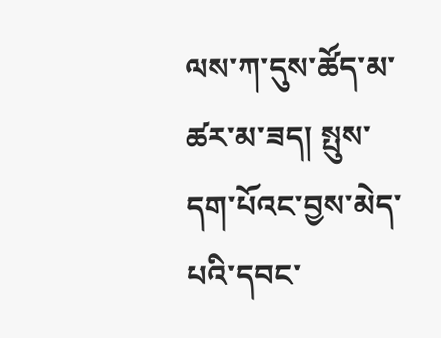ལས་ཀ་དུས་ཚོད་མ་ཚར་མ་ཟད། སྤུས་དག་པོའང་བྱས་མེད་པའི་དབང་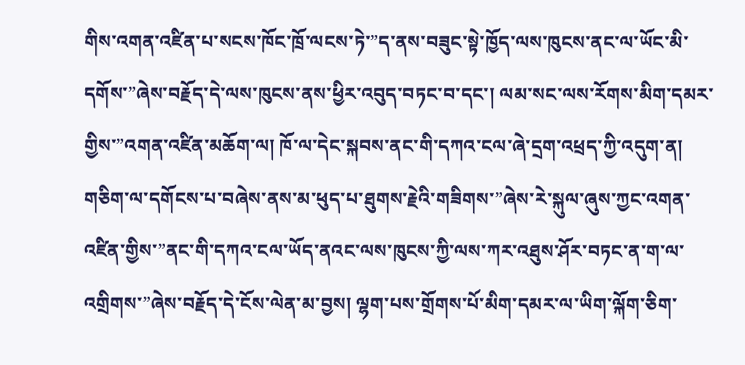གིས་འགན་འཛིན་པ་སངས་ཁོང་ཁྲོ་ལངས་ཏེ་”ད་ནས་བཟུང་སྟེ་ཁྱོད་ལས་ཁུངས་ནང་ལ་ཡོང་མི་དགོས་”ཞེས་བརྗོད་དེ་ལས་ཁུངས་ནས་ཕྱིར་འབུད་བཏང་བ་དང་། ལམ་སང་ལས་རོགས་མིག་དམར་གྱིས་”འགན་འཛིན་མཆོག་ལ། ཁོ་ལ་དེང་སྐབས་ནང་གི་དཀའ་ངལ་ཞེ་དྲག་འཕྲད་ཀྱི་འདུག་ན། གཅིག་ལ་དགོངས་པ་བཞེས་ནས་མ་ཕུད་པ་ཐུགས་རྗེའི་གཟིགས་”ཞེས་རེ་སྐུལ་ཞུས་ཀྱང་འགན་འཛིན་གྱིས་”ནང་གི་དཀའ་ངལ་ཡོད་ནའང་ལས་ཁུངས་ཀྱི་ལས་ཀར་འཐུས་ཤོར་བཏང་ན་ག་ལ་འགྲིགས་”ཞེས་བརྗོད་དེ་ངོས་ལེན་མ་བྱས། ལྷག་པས་གྲོགས་པོ་མིག་དམར་ལ་ཡིག་ལྐོག་ཅིག་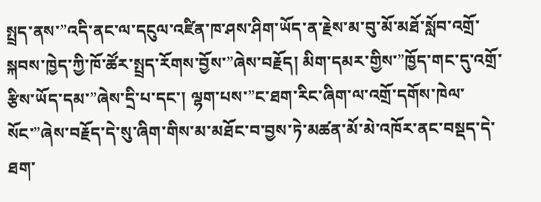སྤྲད་ནས་”འདི་ནང་ལ་དངུལ་འཛིན་ཁ་ཤས་ཤིག་ཡོད་ན་རྗེས་མ་བུ་མོ་མཐོ་སློབ་འགྲོ་སྐབས་ཁྱེད་ཀྱི་ཁོ་ཚོར་སྤྲད་རོགས་བྱོས་”ཞེས་བརྗོད། མིག་དམར་གྱིས་”ཁྱོད་གང་དུ་འགྲོ་རྩིས་ཡོད་དམ་”ཞེས་དྲི་པ་དང་། ལྷག་པས་”ང་ཐག་རིང་ཞིག་ལ་འགྲོ་དགོས་ཁེལ་སོང་”ཞེས་བརྗོད་དེ་སུ་ཞིག་གིས་མ་མཐོང་བ་བྱས་ཏེ་མཚན་མོ་མེ་འཁོར་ནང་བསྡད་དེ་ཐག་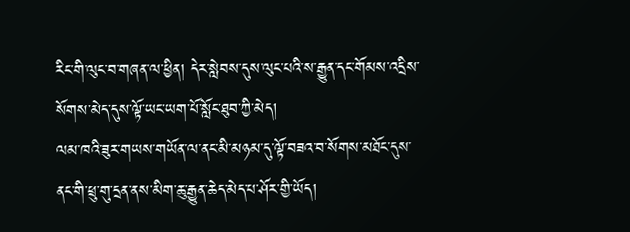རིང་གི་ལུང་བ་གཞན་ལ་ཕྱིན། དེར་སླེབས་དུས་ལུང་པའི་ས་རྒྱུན་དང་གོམས་འདྲིས་སོགས་མེད་དུས་ལྟོ་ཡང་ཡག་པོ་སློང་ཐུབ་ཀྱི་མེད།
ལམ་ཁའི་ཟུར་གཡས་གཡོན་ལ་ནང་མི་མཉམ་དུ་ལྟོ་བཟའ་བ་སོགས་མཐོང་དུས་ནང་གི་ཕྲུ་གུ་དྲན་ནས་མིག་ཆུ་རྒྱུན་ཆེད་མེད་པ་ཤོར་གྱི་ཡོད།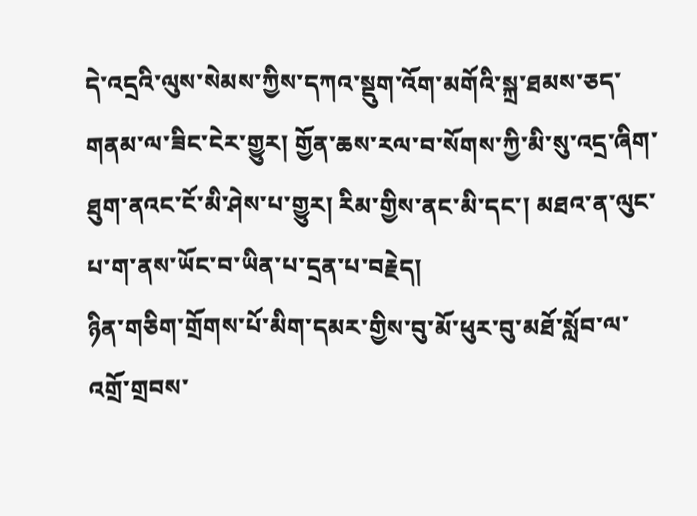དེ་འདྲའི་ལུས་སེམས་ཀྱིས་དཀའ་སྡུག་འོག་མགོའི་སྐྲ་ཐམས་ཅད་གནམ་ལ་ཟིང་ངེར་གྱུར། གྱོན་ཆས་རལ་བ་སོགས་ཀྱི་མི་སུ་འདྲ་ཞིག་ཐུག་ནའང་ངོ་མི་ཤེས་པ་གྱུར། རིམ་གྱིས་ནང་མི་དང་། མཐའ་ན་ལུང་པ་ག་ནས་ཡོང་བ་ཡིན་པ་དྲན་པ་བརྗེད།
ཉིན་གཅིག་གྲོགས་པོ་མིག་དམར་གྱིས་བུ་མོ་ཕུར་བུ་མཐོ་སློབ་ལ་འགྲོ་གྲབས་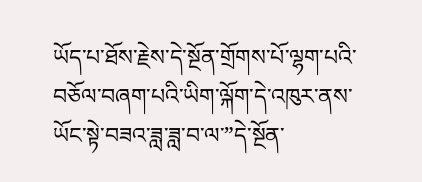ཡོད་པ་ཐོས་རྗེས་དེ་སྔོན་གྲོགས་པོ་ལྷག་པའི་བཅོལ་བཞག་པའི་ཡིག་ལྐོག་དེ་འཁུར་ནས་ཡོང་སྟེ་བཟའ་ཟླ་ཟླ་བ་ལ་”དེ་སྔོན་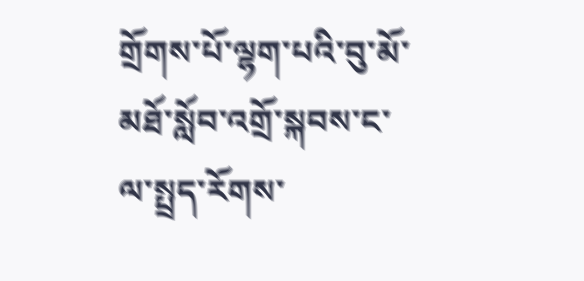གྲོགས་པོ་ལྷག་པའི་བུ་མོ་མཐོ་སློབ་འགྲོ་སྐབས་ང་ལ་སྤྲད་རོགས་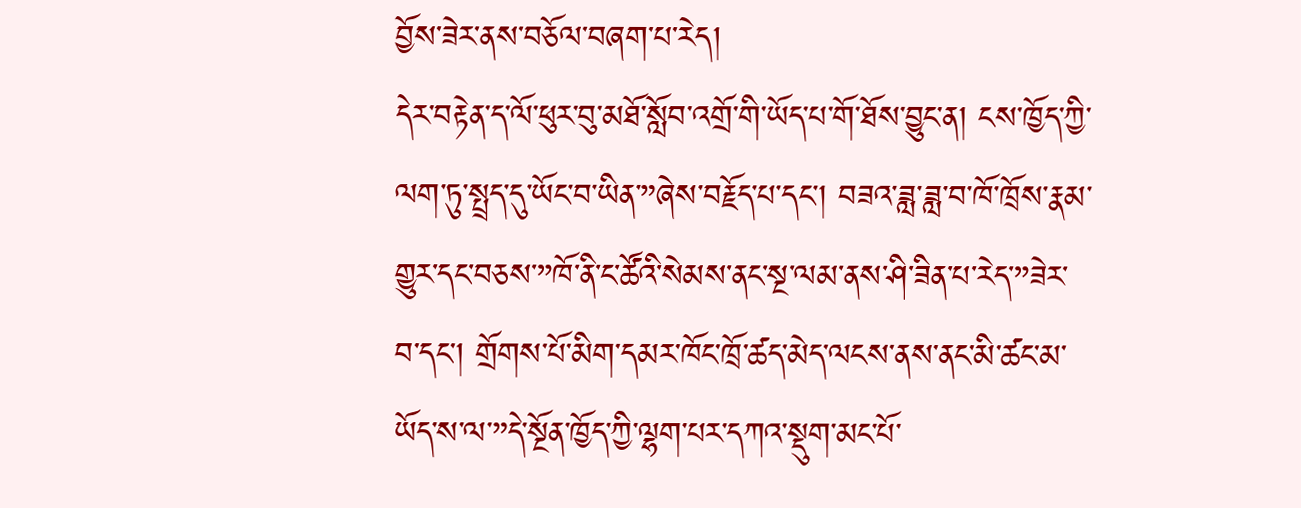བྱོས་ཟེར་ནས་བཅོལ་བཞག་པ་རེད།
དེར་བརྟེན་ད་ལོ་ཕུར་བུ་མཐོ་སློབ་འགྲོ་གི་ཡོད་པ་གོ་ཐོས་བྱུང་ན། ངས་ཁྱོད་ཀྱི་ལག་ཏུ་སྤྲད་དུ་ཡོང་བ་ཡིན་”ཞེས་བརྗོད་པ་དང་། བཟའ་ཟླ་ཟླ་བ་ཁོ་ཁྲོས་རྣམ་གྱུར་དང་བཅས་”ཁོ་ནི་ང་ཚོའི་སེམས་ནང་སྔ་ལམ་ནས་ཤི་ཟིན་པ་རེད་”ཟེར་བ་དང་། གྲོགས་པོ་མིག་དམར་ཁོང་ཁྲོ་ཚད་མེད་ལངས་ནས་ནང་མི་ཚང་མ་ཡོད་ས་ལ་”དེ་སྔོན་ཁྱོད་ཀྱི་ལྷག་པར་དཀའ་སྡུག་མང་པོ་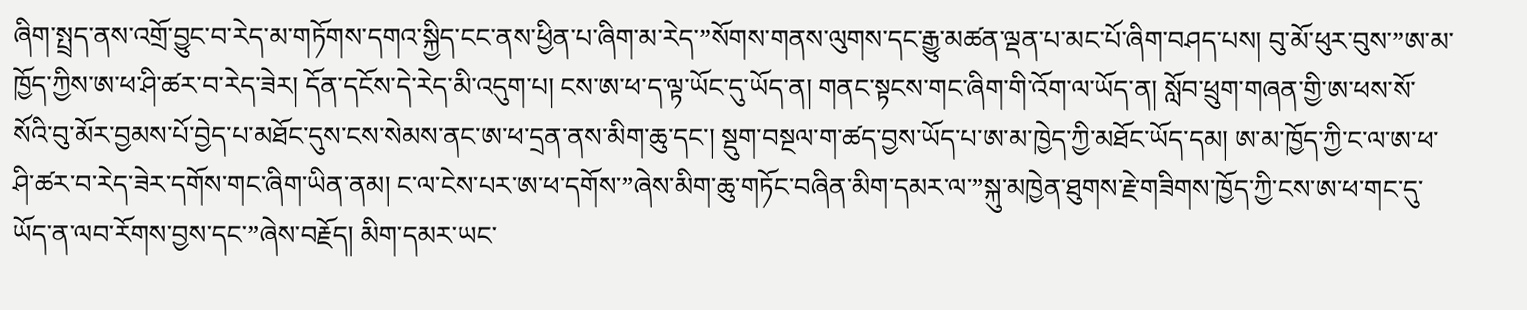ཞིག་སྤྲད་ནས་འགྲོ་བྱུང་བ་རེད་མ་གཏོགས་དགའ་སྐྱིད་ངང་ནས་ཕྱིན་པ་ཞིག་མ་རེད་”སོགས་གནས་ལུགས་དང་རྒྱུ་མཚན་ལྡན་པ་མང་པོ་ཞིག་བཤད་པས། བུ་མོ་ཕུར་བུས་”ཨ་མ་ཁྱོད་ཀྱིས་ཨ་ཕ་ཤི་ཚར་བ་རེད་ཟེར། དོན་དངོས་དེ་རེད་མི་འདུག་པ། ངས་ཨ་ཕ་ད་ལྟ་ཡོང་དུ་ཡོད་ན། གནང་སྟངས་གང་ཞིག་གི་འོག་ལ་ཡོད་ན། སློབ་ཕྲུག་གཞན་གྱི་ཨ་ཕས་སོ་སོའི་བུ་མོར་བྱམས་པོ་བྱེད་པ་མཐོང་དུས་ངས་སེམས་ནང་ཨ་ཕ་དྲན་ནས་མིག་ཆུ་དང་། སྡུག་བསྔལ་ག་ཚད་བྱས་ཡོད་པ་ཨ་མ་ཁྱེད་ཀྱི་མཐོང་ཡོད་དམ། ཨ་མ་ཁྱོད་ཀྱི་ང་ལ་ཨ་ཕ་ཤི་ཚར་བ་རེད་ཟེར་དགོས་གང་ཞིག་ཡིན་ནམ། ང་ལ་ངེས་པར་ཨ་ཕ་དགོས་”ཞེས་མིག་ཆུ་གཏོང་བཞིན་མིག་དམར་ལ་”སྐུ་མཁྱེན་ཐུགས་རྗེ་གཟིགས་ཁྱོད་ཀྱི་ངས་ཨ་ཕ་གང་དུ་ཡོད་ན་ལབ་རོགས་བྱས་དང་”ཞེས་བརྗོད། མིག་དམར་ཡང་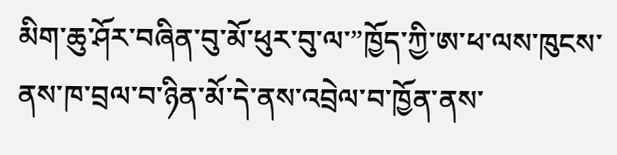མིག་ཆུ་ཤོར་བཞིན་བུ་མོ་ཕུར་བུ་ལ་”ཁྱོད་ཀྱི་ཨ་ཕ་ལས་ཁུངས་ནས་ཁ་བྲལ་བ་ཉིན་མོ་དེ་ནས་འབྲེལ་བ་ཁྱོན་ནས་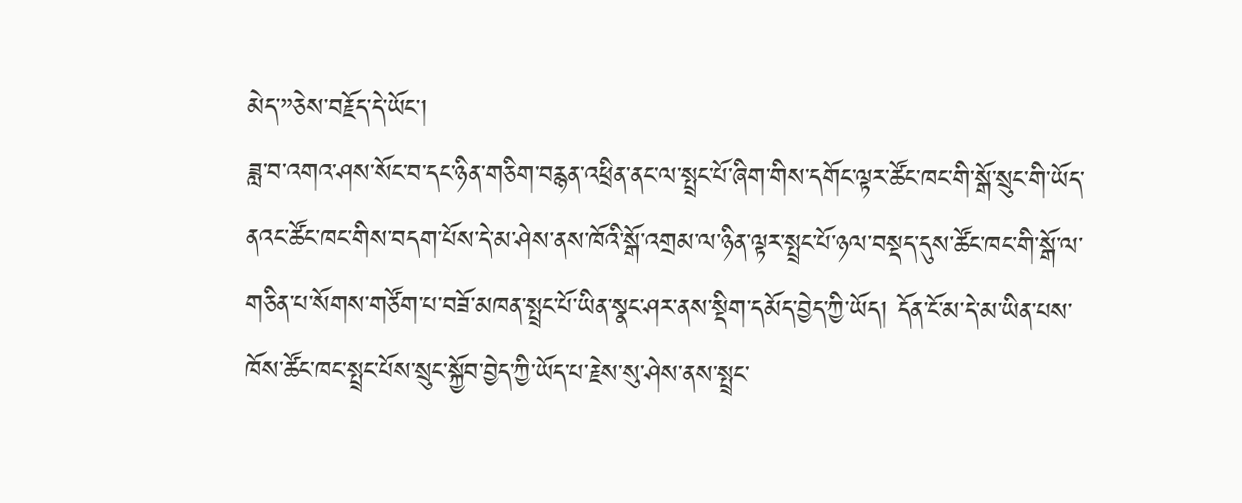མེད་”ཅེས་བརྗོད་དེ་ཡོང་།
ཟླ་བ་འགའ་ཤས་སོང་བ་དང་ཉིན་གཅིག་བརྙན་འཕྲིན་ནང་ལ་སྤྲང་པོ་ཞིག་གིས་དགོང་ལྟར་ཚོང་ཁང་གི་སྒོ་སྲུང་གི་ཡོད་ནའང་ཚོང་ཁང་གིས་བདག་པོས་དེ་མ་ཤེས་ནས་ཁོའི་སྒོ་འགྲམ་ལ་ཉིན་ལྟར་སྤྲང་པོ་ཉལ་བསྡད་དུས་ཚོང་ཁང་གི་སྒོ་ལ་གཅིན་པ་སོགས་གཙོག་པ་བཟོ་མཁན་སྤྲང་པོ་ཡིན་སྣང་ཤར་ནས་སྡིག་དམོད་བྱེད་ཀྱི་ཡོད། དོན་ངོ་མ་དེ་མ་ཡིན་པས་ཁོས་ཚོང་ཁང་སྤྲང་པོས་སྲུང་སྐྱོབ་བྱེད་ཀྱི་ཡོད་པ་རྗེས་སུ་ཤེས་ནས་སྤྲང་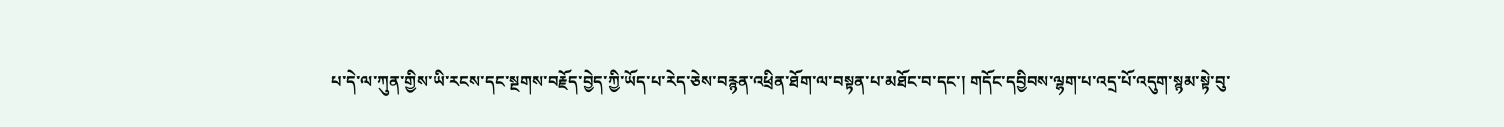པ་དེ་ལ་ཀུན་གྱིས་ཡི་རངས་དང་སྔགས་བརྗོད་བྱེད་ཀྱི་ཡོད་པ་རེད་ཅེས་བརྙན་འཕྲིན་ཐོག་ལ་བསྟན་པ་མཐོང་བ་དང་། གདོང་དབྱིབས་ལྷག་པ་འདྲ་པོ་འདུག་སྙམ་སྟེ་བུ་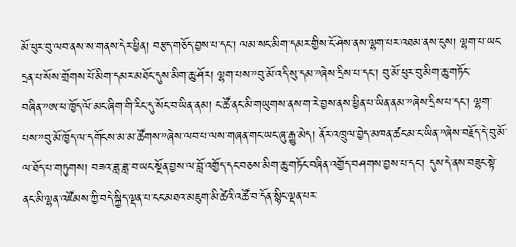མོ་ཕུར་བུ་ལབ་ནས་ས་གནས་དེར་ཕྱིན། བརྩད་གཅོད་བྱས་པ་དང་། ལམ་སང་མིག་དམར་གྱིས་ངོ་ཤེས་ནས་ལྷག་པར་འཐམ་ནས་ངུས། ལྷག་པ་ཡང་དྲན་པ་སོས་གྲོགས་པོ་མིག་དམར་མཐོང་དུས་མིག་ཆུ་ཤོར། ལྷག་པས་”བུ་མོ་འདི་སུ་དམ་”ཞེས་དྲིས་པ་དང་། བུ་མོ་ཕུར་བུ་མིག་ཆུ་གཏོང་བཞིན་”ཨ་ཕ་ཁྱོད་ལོ་མང་ཞིག་གི་རིང་དུ་སོང་བ་ཡིན་ནམ། ང་ཚོ་ནང་མི་གཡུགས་ནས་ག་རེ་བྱས་ནས་ཕྱིན་པ་ཡིན་ནམ་”ཞེས་དྲིས་པ་དང་། ལྷག་པས་”བུ་མོ་ཁྱོད་ལ་དགོངས་མ་མ་ཚོགས་”ཞེས་ལབ་པ་ལས་གཞན་གང་ཡང་ཞུ་རྒྱུ་མེད། ནོར་འཁྲུལ་བྱེད་མཁན་ཚང་མ་ང་ཡིན་”ཞེས་བརྗོད་དེ་བུ་མོ་ལ་ཐོད་པ་གཏུགས། བཟའ་ཟླ་ཟླ་བ་ཡང་སྔོན་བྱས་ལ་བློ་འགྱོད་དང་བཅས་མིག་ཆུ་གཏོང་བཞིན་འགྱོད་བཤགས་བྱས་པ་དང་། དུས་དེ་ནས་བཟུང་སྟེ་ནང་མི་ལྷན་འཛོམས་ཀྱི་བདེ་སྐྱིད་ལྡན་པ་ངང་མཐའ་མཇུག་མི་ཚེའི་འཚོ་བ་དོན་སྙིང་ལྡན་པར་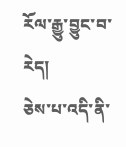རོལ་རྒྱུ་བྱུང་བ་རེད།
ཅེས་པ་འདི་ནི་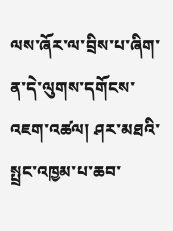ལས་ཞོར་ལ་བྲིས་པ་ཞིག་ན་དེ་ལུགས་དགོངས་འཇག་འཚལ། ཤར་མཐའི་སྤྲང་འཁྱམ་པ་ཆབ་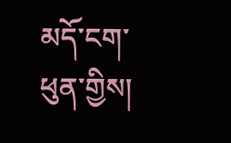མདོ་ངག་ཕུན་གྱིས།